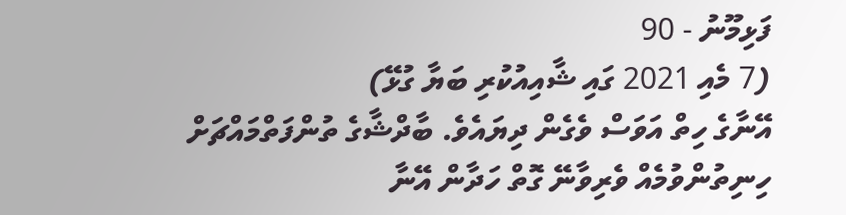ފަޅިމޫނު - 90
(7 މެއި 2021 ގައި ޝާއިއުކުރި ބަޔާ ގުޅޭ)
އޭނާގެ ހިތް އަވަސް ވެގެން ދިޔައެވެ. ބާދްޝާގެ ތުންފަތްމައްޗަށް ހިނިތުންވުމެއް ވެރިވާނޭ ގޮތް ހަދާން އޭނާ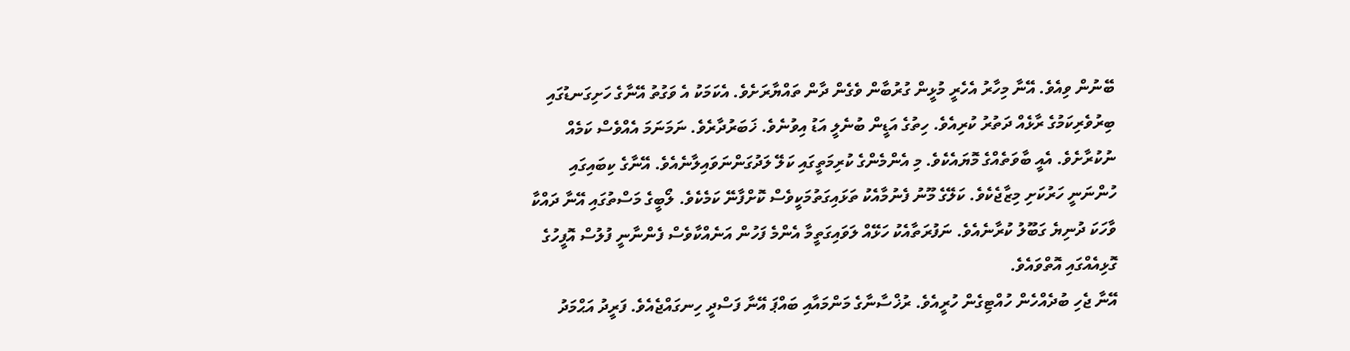ބޭނުން ވިއެވެ. އޭނާ މިހާރު އެހެރީ މުޅީން ގުރުބާން ވެގެން ދާން ތައްޔާރަށެވެ. އެކަމަކު އެ ވަގުތު އޭނާގެ ހަށިގަނޑުގައި ބިރުވެރިކަމުގެ ރާޅެއް ދަތުރު ކުރިއެވެ. ހިތުގެ އަޑީން ބުނެލީ އަޑު އިވުނެވެ. ޚަބަރުދާރެވެ. ނަމަނަމަ އެއްވެސް ކަމެއް ނުކުރާށެވެ. އެއީ ބާވަތެއްގެ މޮޔައެކެވެ. މި އެންމެންގެ ކުރިމަތީގައި ކަލޭ ލަދުގަންނަވައިލާނެއެވެ. އޭނާގެ ކިބައިގައި ހުންނަނީ ހަރުކަށި މިޒާޖެކެވެ. ކަލޭގެ މޫނު ފެނުމާއެކު ތަޅައިގަތުމަކީވެސް ކޮށްފާނޭ ކަމެކެވެ. ލޯބީގެ މަސްތުގައި އޭނާ ދައްކާ ވާހަކަ ދުނިޔެ ގަބޫލު ކުރާނެއެވެ. ނަފުރަތާއެކު ހަޅޭއް ލަވައިގަތީމާ އެންމެ ފަހުން އަނެއްކާވެސް ފެންނާނީ ފުލުސް އޮފީހުގެ ގޮޅިއެއްގައި އޮތްވައެވެ.
އޭނާ ޖެހި ބުދެއްހެން ހުއްޓިގެން ހުރީއެވެ. ރުޚްސާނާގެ މަންމައާއި ބައްޕަ އޭނާ ފަސްދީ ހިނގައްޖެއެވެ. ފަރީދު އަޙްމަދު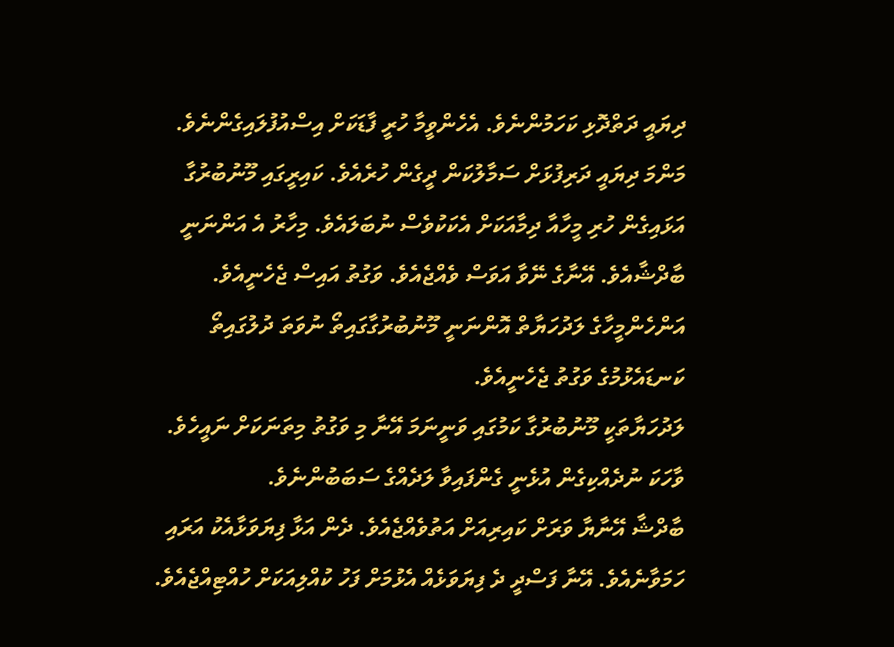ދިޔައީ ދަތްދޮޅި ކަހަމުންނެވެ. އެހެންވީމާ ހުރީ ފާޑަކަށް އިސްއުފުލައިގެންނެވެ. މަންމަ ދިޔައީ ދަރިފުޅަށް ސަމާލުކަން ދީގެން ހުރެއެވެ. ކައިރީގައި މޫނުބުރުގާ އަޅައިގެން ހުރި މީހާއާ ދިމާއަކަށް އެކަކުވެސް ނުބަލައެވެ. މިހާރު އެ އަންނަނީ ބާދްޝާއެވެ. އޭނާގެ ނޭވާ އަވަސް ވެއްޖެއެވެ. ވަގުތު އައިސް ޖެހެނީއެވެ. އަންހެންމީހާގެ ލަދުހަޔާތް އޮންނަނީ މޫނުބުރުގާގައިތޯ ނުވަތަ ދުލުގައިތޯ ކަނޑައެޅުމުގެ ވަގުތު ޖެހެނީއެވެ.
ލަދުހަޔާތަކީ މޫނުބުރުގާ ކަމުގައި ވަނީނަމަ އޭނާ މި ވަގުތު މިތަނަކަށް ނައީހެވެ.
ވާހަކަ ނުދެއްކިގެން އުޅެނީ ގެންފައިވާ ލަދެއްގެ ސަބަބުންނެވެ.
ބާދްޝާ އޭނާޔާ ވަރަށް ކައިރިއަށް އަތުވެއްޖެއެވެ. ދެން އަޅާ ފިޔަވަޅާއެކު އަރައި ހަމަވާނެއެވެ. އޭނާ ފަސްދީ ދެ ފިޔަވަޅެއް އެޅުމަށް ފަހު ކުއްލިއަކަށް ހުއްޓިއްޖެއެވެ.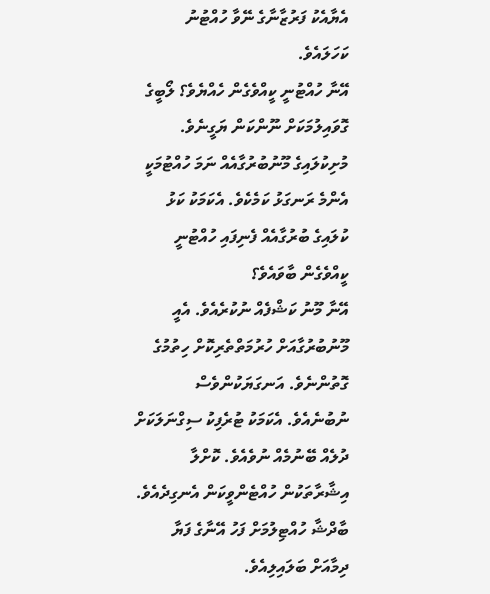އެޔާއެކު ފަރުޒާނާގެ ނޭވާ ހުއްޓުނު ކަހަލައެވެ.
އޭނާ ހުއްޓުނީ ކީއްވެގެން ހެއްޔެވެ؟ ލޯބީގެ ގޮވައިލުމަކަށް ނޫންކަން ޔަގީނެވެ. މުށިކުލައިގެ މޫނުބުރުގާއެއް ނަމަ ހުއްޓުމަކީ އެންމެ ރަނގަޅު ކަމެކެވެ. އެކަމަކު ކަޅު ކުލައިގެ ބުރުގާއެއް ފެނިފައި ހުއްޓުނީ ކީއްވެގެން ބާވައެވެ؟
އޭނާ މޫނު ކަޝްފެއް ނުކުރެއެވެ. އެއީ މޫނުބުރުގާއަށް ހުރުމަތްތެރިކޮށް ހިތުމުގެ ގޮތުންނެވެ. އަނގަޔަކުންވެސް ނުބުނެއެވެ. އެކަމަކު ޓުރެފިކު ސިގްނަލަކަށް ދުލެއް ބޭނުމެއް ނުވެއެވެ. ކޮށްލާ އިޝާރާތަކުން ހުއްޓެންވީކަން އެނގިދެއެވެ. ބާދްޝާ ހުއްޓިލުމަށް ފަހު އޭނާގެ ފަޔާ ދިމާއަށް ބަލައިލިއެވެ.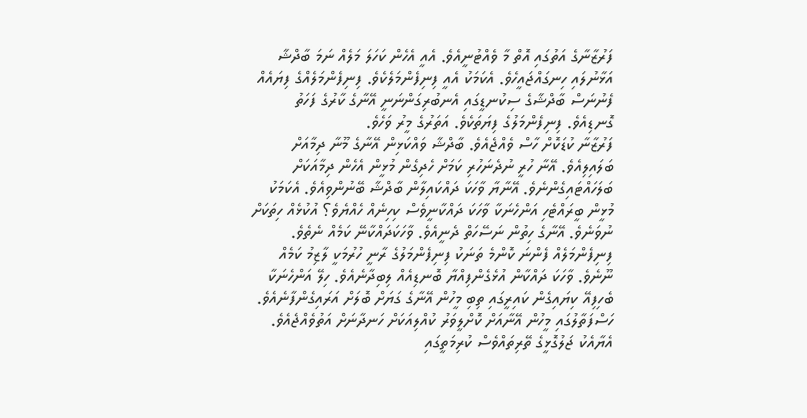ފަރުޒާނާގެ އަތުގައި އޮތް މާ ވެއްޓުނީއެވެ. އެއީ އެހެން ކަހަލަ މަލެއް ނަމަ ބާދްޝާ އަޅާނުލައި ހިނގައްޖައީހެވެ. އެކަމަކު އެއީ ފިނިފެންމަލެކެވެ. ފިނިފެންމަލެއްގެ ފިޔައެއް ފެނުނަސް ބާދްޝާގެ ސިކުނޑީގައި އެނބުރިގަންނަނީ އޭނާގެ ކާރުގެ ފަހަތު ގޮނޑިއެވެ. ފިނިފެންމަލުގެ ފިޔަތަކެވެ. އަތަރުގެ މީރު ވަހެވެ.
ފަރުޒާނާ ކުޑަކޮށް ހާސް ވެއްޖެއެވެ. ބާދްޝާ ވައްކަޅިން އޭނާގެ މޫނާ ދިމާއަށް ބަލައިލިއެވެ. އޭނާ ހުރީ ނުދެނަހުރި ކަމަށް ހެދިގެން މުޅީން އެހެން ދިމާއަކަށް ބަލަހައްޓައިގެންނެވެ. އޭނާޔާ ވާހަކަ ދައްކައިލާން ބާދްޝާ ބޭނުންވިއެވެ. އެކަމަކު މުޅީން ބީރައްޓެހި އަންހެނަކާ ވާހަކަ ދައްކާނީވެސް ކިހިނެއް ހެއްޔެވެ؟ އުކުޅެއް ހިތަކަށް ނުވަނެވެ. އޭނާގެ ހިތުން ނަސޭހަތް ދެނީއެވެ. ވާހަކަދައްކާނޭ ކަމެއް ނެތެވެ. ފިނިފެންމަލެއް ފެންނަ ކޮންމެ ތަނަކު ފިނިފެންމަލުގެ ރާނީ ހުރުމަކީ ލާޒިމު ކަމެއް ނޫނެވެ. ވާހަކަ ދައްކާން އުޅެގެންފިއްޔާ ބޮނޑިއެއް ލިބިދާނެއެވެ. ހިލޭ އަންހެނަކާ ބެހިފިއޭ ކިޔައިގެން ކައިރީގައި ތިބި މީހުން އޭނާގެ ގަޔަށް ބޮލަށް އަރައިގެންފާނެއެވެ.
ހަސްފަތާލުގައި މީހުން އޭނާއަށް ކޮށްލީވަރު ކުއްލިއަކަށް ހަނދާނަށް އަތުވެއްޖެއެވެ. އެޔާއެކު ޖަލުގޮޅީގެ ތޭރިތައްވެސް ކުރިމަތީގައި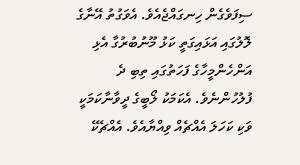ސިފަވެގެން ހިނގައްޖެއެވެ. އެވަގުތު އޭނާގެ ލޮލުގައި އަޅައިގަތީ ކަޅު މޫނުބުރުގާ އެޅި އަންހެންމީހާގެ ފަހަތުގައި ތިބި ދެ ފުލުހުންނެވެ. އެކަމަކު ލޯބީގެ ދީވާނާކަމަކީ ވަކި ކަހަލަ އެއްޗެއް ވިއްޔާއެވެ. އެއްޗެކޭ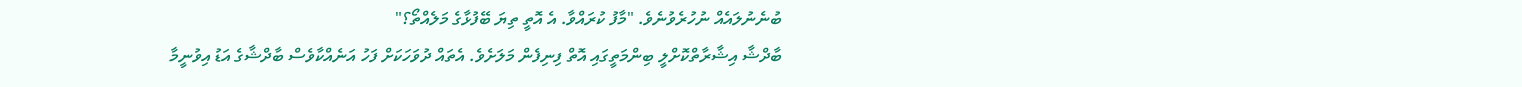ބުނެނުލައެއް ނުހުރެވުނެވެ. "މާފު ކުރައްވާ. އެ އޮތީ ތިޔަ ބޭފުޅާގެ މަލެއްތޯ؟"
ބާދްޝާ އިޝާރާތްކޮށްލީ ބިންމަތީގައި އޮތް ފިނިފެން މަލަށެވެ. އެތައް ދުވަހަކަށް ފަހު އަނެއްކާވެސް ބާދްޝާގެ އަޑު އިވުނީމާ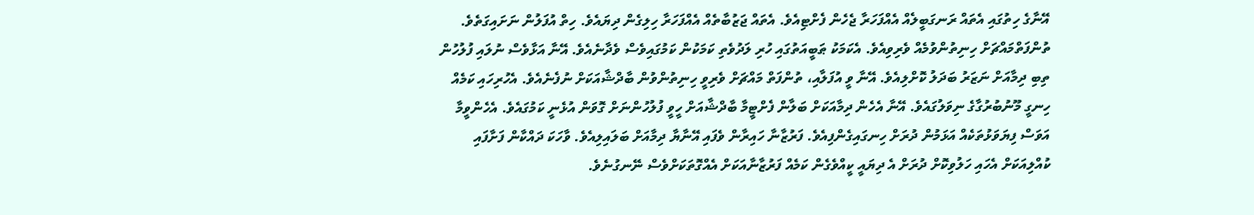އޭނާގެ ހިތުގައި އެތައް ރަނގަބީލެއް އެއްފަހަރާ ޖެހެން ފެށްޓިއެވެ. އެތައް ޖަޒުބާތެއް އެއްފަހަރާ ހިލިގެން ދިޔައެވެ. ހިތް އުފަލުން ނަށައިގަތެވެ. ތުންފަތްމައްޗަށް ހިނިތުންވުމެއް ވެރިވިއެވެ. އެކަމަކު ޠަބީއަތުގައި ހުރި ލަދުވެތި ކަމަކުން ކަމުގައިވެސް ވެދާނެއެވެ. އޭނާ އަޅާވެސް ނުލައި ފުލުހުން ތިބި ދިމާއަށް ނަޒަރު ބަދަލު ކޮށްލިއެވެ. އޭނާ ވީ އުފަލާއި، ތުންފަތް މައްޗަށް ވެރިވީ ހިނިތުންވުން ބާދްޝާއަކަށް ނުފެނެއެވެ. އެހުރިހައި ކަމެއް ހިނގީ މޫނުބުރުގާގެ ނިވަލުގައެވެ. އޭނާ އެހެން ދިމާއަކަށް ބަލާން ފެށްޓީމާ ބާދްޝާއަށް ހީވީ ފުލުހުންނަށް ގޮވަން އުޅެނީ ކަމުގައެވެ. އެހެންވީމާ އަވަސް ފިޔަވަޅުތަކެއް އަޅަމުން ދުރަށް ހިނގައިގެންފިއެވެ. ފަރުޒާނާ ހައިރާން ވެފައި އޭނާޔާ ދިމާއަށް ބަލައިލިއެވެ. ވާހަކަ ދައްކާން ފަށާފައި ކުއްލިއަކަށް އެހައި ހަލުވިކޮށް ދުރަށް އެ ދިޔައީ ކީއްވެގެން ކަމެއް ފަރުޒާނާއަކަށް އެއްގޮތަކަށްވެސް ނޭނގުނެވެ.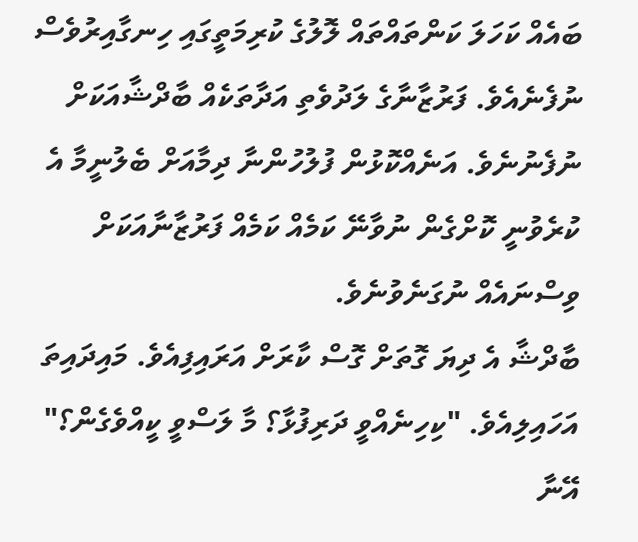ބައެއް ކަހަލަ ކަންތައްތައް ލޮލުގެ ކުރިމަތީގައި ހިނގާއިރުވެސް ނުފެނެއެވެ. ފަރުޒާނާގެ ލަދުވެތި އަދާތަކެއް ބާދްޝާއަކަށް ނުފެނުނެވެ. އަނެއްކޮޅުން ފުލުހުންނާ ދިމާއަށް ބެލުނީމާ އެ ކުރެވުނީ ކޮށްގެން ނުވާނޭ ކަމެއް ކަމެއް ފަރުޒާނާއަކަށް ވިސްނައެއް ނުގަނެވުނެވެ.
ބާދްޝާ އެ ދިޔަ ގޮތަށް ގޮސް ކާރަށް އަރައިފިއެވެ. މައިދައިތަ އަހައިލިއެވެ. "ކިހިނެއްވީ ދަރިފުޅާ؟ މާ ލަސްވީ ކީއްވެގެން؟"
އޭނާ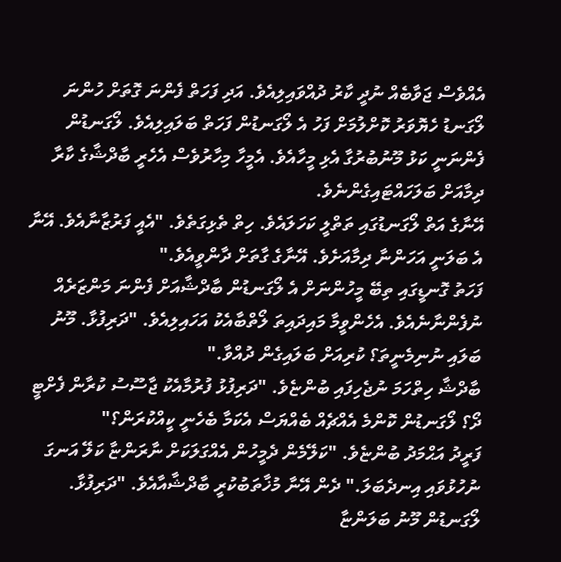އެއްވެސް ޖަވާބެއް ނުދީ ކާރު ދުއްވައިލިއެވެ. އަދި ފަހަތް ފެންނަ ގޮތަށް ހުންނަ ލޯގަނޑު ހެޔޮވަރު ކޮށްލުމަށް ފަހު އެ ލޯގަނޑުން ފަހަތް ބަލައިލިއެވެ. ލޯގަނޑުން ފެންނަނީ ކަޅު މޫނުބުރުގާ އެޅި މީހާއެވެ. އެމީހާ މިހާރުވެސް އެހެރީ ބާދްޝާގެ ކާރާ ދިމާއަށް ބަލަހައްޓައިގެންނެވެ.
އޭނާގެ އަތް ލޯގަނޑުގައި ތަތްލީ ކަހަލައެވެ. ހިތް ތެޅިގަތެވެ. "އެއީ ފަރުޒާނާއެވެ. އޭނާ އެ ބަލަނީ އަހަންނާ ދިމާއަށެވެ. އޭނާގެ ގާތަށް ދާންވީއެވެ."
ފަހަތު ގޮނޑީގައި ތިބޭ މީހުންނަށް އެ ލޯގަނޑުން ބާދްޝާއަށް ފެންނަ މަންޒަރެއް ނުފެންނާނެއެވެ. އެހެންވީމާ މައިދައިތަ ލޯތްބާއެކު އަހައިލިއެވެ. "ދަރިފުޅާ. މޫނު ބަލައި ނުނިމެނީތަ؟ ކުރިއަށް ބަލައިގެން ދުއްވާ."
ބާދްޝާ ހިތްހަމަ ނުޖެހިފައި ބުންޏެވެ. "ދަރިފުޅު ފުރުމާއެކު ޖާސޫސު ކުރާން ފެށްޓީ ދޯ؟ ލޯގަނޑުން ކޮންމެ އެއްޗެއް ބެއްޔަސް އެކަމާ ބެހެނީ ކީއްކުރަން؟"
ފަރީދު އަޙްމަދު ބުންޏެވެ. "ކަލޭމެން ދެމީހުން އެއްގަލަކަށް ނާރަންޏާ ކަލޭ އަނގަ ނުހުޅުވައި އިނދެބަލަ." ދެން އޭނާ މުޚާތަބުކުރީ ބާދްޝާއާއެވެ. "ދަރިފުޅާ. ލޯގަނޑުން މޫނު ބަލަންޏާ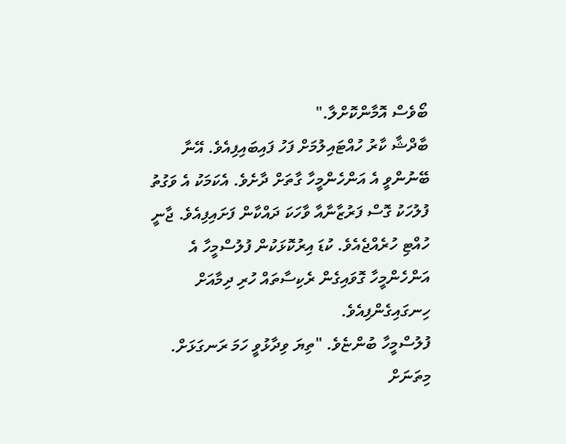ބޯވެސް އޮމާންކޮށްލާ."
ބާދްޝާ ކާރު ހުއްޓައިލުމަށް ފަހު ފައިބައިފިއެވެ. އޭނާ ބޭނުންވީ އެ އަންހެންމީހާ ގާތަށް ދާށެވެ. އެކަމަކު އެ ވަގުތު ފުލުހަކު ގޮސް ފަރުޒާނާއާ ވާހަކަ ދައްކާން ފަށައިފިއެވެ. ޖާނީ ހުއްޓި ހުރެއްޖެއެވެ. ކުޑަ އިރުކޮޅަކުން ފުލުސްމީހާ އެ އަންހެންމީހާ ގޮވައިގެން ރެކިސާތައް ހުރި ދިމާއަށް ހިނގައިގެންފިއެވެ.
ފުލުސްމީހާ ބުންޏެވެ. "ތިޔަ ވިދާޅުވީ ހަމަ ރަނގަޅަށް. މިތަނަށް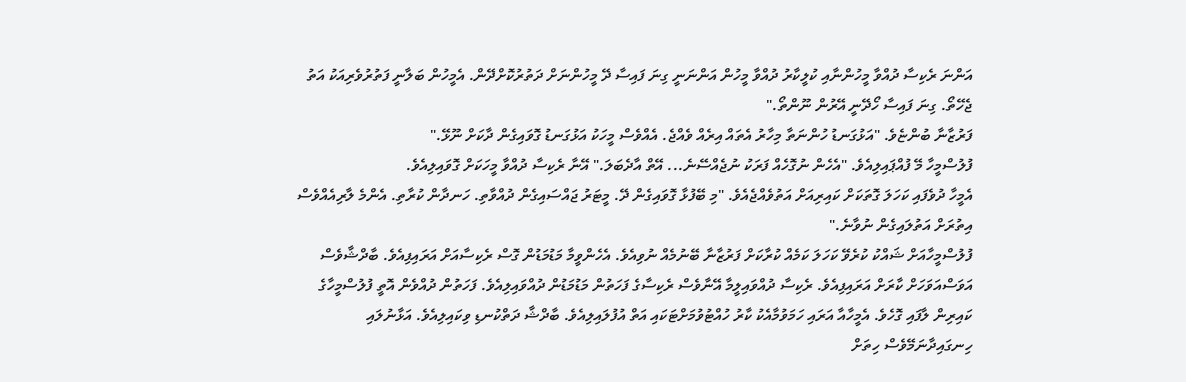އަންނަ ރެކިސާ ދުއްވާ މީހުންނާއި ކުލީކާރު ދުއްވާ މީހުން އަންނަނީ ގިނަ ފައިސާ ދޭ މީހުންނަށް ދަތުރުކޮށްދޭން. އެމީހުން ބަލާނީ ފަތުރުވެރިއަކު އަތު ޖެހޭތޯ. ގިނަ ފައިސާ ހޯދޭނީ އޭރުން ނޫންތޯ."
ފަރުޒާނާ ބުންޏެވެ. "އަޅުގަނޑު ހުންނަތާ މިހާރު އެތައް އިރެއް ވެއްޖެ. އެއްވެސް މީހަކު އަޅުގަނޑު ގޮވައިގެން ދާކަށް ނޫޅޭ."
ފުލުސްމީހާ މޭ ފުއްޕައިލިއެވެ. "އެހެން ނުގޮހެއް ފަރަކު ނުޖެއްސޭނެ... އޭތް އާދެބަލަ." އޭނާ ރެކިސާ ދުއްވާ މީހަކަށް ގޮވައިލިއެވެ.
އެމީހާ ދުވެފައި ކަހަލަ ގޮތަކަށް ކައިރިއަށް އަތުވެއްޖެއެވެ. "މި ބޭފުޅާ ގޮވައިގެން ދޭ. މީޓަރު ޖައްސައިގެން ދުއްވާތި. ހަނދާން ކުރާތި. އެންމެ ލާރިއެއްވެސް އިތުރަށް އަތުލައިގެން ނުވާނެ."
ފުލުސްމީހާއަށް ޝައްކު ކުރެވޭ ކަހަލަ ކަމެއް ކުރާކަށް ފަރުޒާނާ ބޭނުމެއް ނުވިއެވެ. އެހެންވީމާ މަޑުމަޑުން ގޮސް ރެކިސާއަށް އަރައިފިއެވެ. ބާދްޝާވެސް އަވަސްއަވަހަށް ކާރަށް އަރައިފިއެވެ. ރެކިސާ ދުއްވައިލީމާ އޭނާވެސް ރެކިސާގެ ފަހަތުން މަޑުމަޑުން ދުއްވައިލިއެވެ. ފަހަތުން ދުއްވެން އޮތީ ފުލުސްމީހާގެ ކައިރިން ލާފައި ގޮހެވެ. އެމީހާއާ އަރައި ހަމަވުމާއެކު ކާރު ހުއްޓުވުމަށްޓަކައި އަތް އުފުލައިލިއެވެ. ބާދްޝާ ދަތްކުނޑި ވިކައިލިއެވެ. އަޅާނުލައި ހިނގައިދާނަމޭވެސް ހިތަށް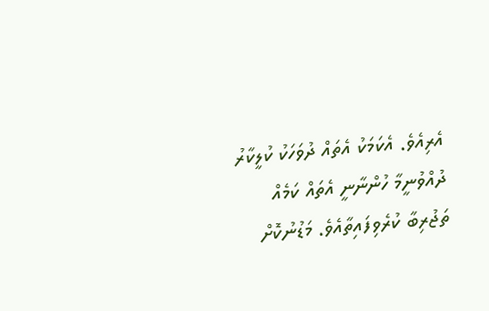އެރިއެވެ. އެކަމަކު އެތައް ދުވަހަކު ކުލީކާރު ދުއްވުނީމާ ހުންނާނީ އެތައް ކަމެއް ތަޖުރިބާ ކުރެވިފައިތާއެވެ. މަޑުނުކޮށް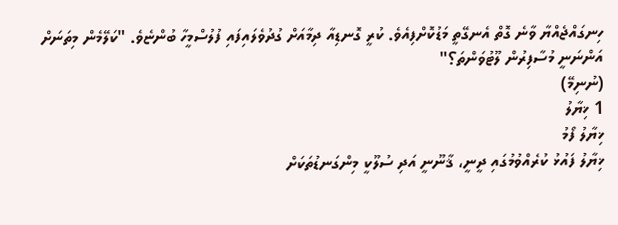ހިނގައްޖެއްޔާ ވާނެ ގޮތް އެނގޭތީ މަޑުކޮށްފިއެވެ. ކުރީ ގޮނޑިއާ ދިމާއަށް ގުދުވެލައިފައި ފުލުސްމީހާ ބުންޏެވެ. "ކަލޭމެން މިތަނަށް އަންނަނީ މުސާފިރުން ލޫޓުވަންތަ؟"
(ނުނިމޭ)
1 ޚިޔާލު
ޚިޔާލު ފޯމު
ޚިޔާލު ފައުޅު ކުރެއްވުމުގައި ދީނީ، ޤާނޫނީ އަދި ސުލޫކީ މިންގަނޑުތަކަށް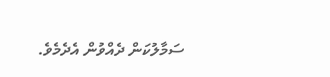ސަމާލުކަން ދެއްވުން އެދެމެވެ.